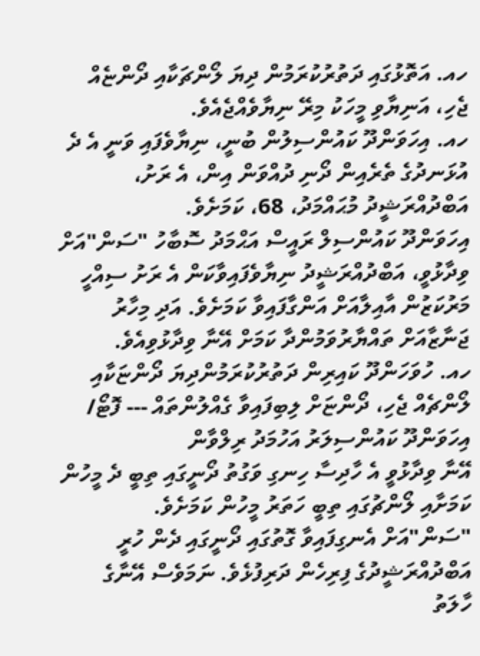ހއ. އަތޮޅުގައި ދަތުރުކުރަމުން ދިޔަ ލޯންޗަކާއި ދޯންޏެއް ޖެހި، އަނިޔާވި މީހަކު މިރޭ ނިޔާވެއްޖެއެވެ.
ހއ. އިހަވަންދޫ ކައުންސިލުން ބުނީ، ނިޔާވެފައި ވަނީ އެ ދެ އުޅަނދުގެ ތެރެއިން ދޯނި ދުއްވަން އިން، އެ ރަށު، އަބްދުއްރަޝީދު މުޙައްމަދު، 68، ކަމަށެވެ.
އިހަވަންދޫ ކައުންސިލް ރައީސް އަޙްމަދު ސޮބާހު "ސަން"އަށް ވިދާޅުވީ، އަބްދުއްރަޝީދު ނިޔާވެފައިވާކަން އެ ރަށު ސިއްހީ މަރުކަޒުން އާއިލާއަށް އަންގާފައިވާ ކަމަށެވެ. އަދި މިހާރު ޖަނާޒާއަށް ތައްޔާރުވަމުންދާ ކަމަށް އޭނާ ވިދާޅުވިއެވެ.
ހއ. ހުވަހަންދޫ ކައިރިން ދަތުރުކުރަމުންދިޔަ ދޯންޏަކާއި ލޯންޗެއް ޖެހި، ދޯންޏަށް ލިބިފައިވާ ގެއްލުންތައް --- ފޮޓޯ/ އިހަވަންދޫ ކައުންސިލަރު އަހުމަދު ރިލްވާން
އޭނާ ވިދާޅުވީ އެ ހާދިސާ ހިނގި ވަގުތު ދޯނީގައި ތިބީ ދެ މީހުން ކަމަށާއި ލޯންޗުގައި ތިބީ ހަތަރު މީހުން ކަމަށެވެ.
"ސަން"އަށް އެނގިފައިވާ ގޮތުގައި ދޯނީގައި ދެން ހުރީ އަބްދުއްރަޝީދުގެ ފިރިހެން ދަރިފުޅެވެ. ނަމަވެސް އޭނާގެ ހާލަތު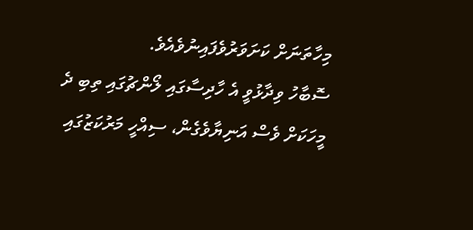މިހާތަނަށް ކަށަވަރުވެފައިނުވެއެވެ.
ސޮބާހު ވިދާޅުވީ އެ ހާދިސާގައި ލޯންޗުގައި ތިބި ދެ މީހަކަށް ވެސް އަނިޔާވެގެން، ސިއްހީ މަރުކަޒުގައި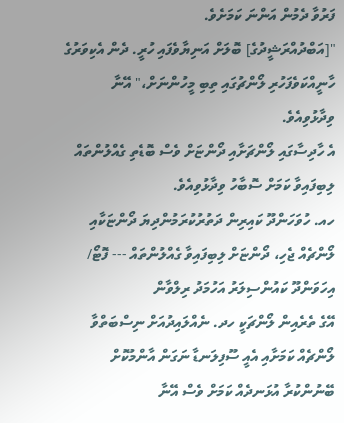ފަރުވާ ދެމުން އަންނަ ކަމަށެވެ.
"[އަބްދުއްރަޝީދުގެ] ބޮލަށް އަނިޔާވެފައި ހުރީ. ދެން އެކިވަރުގެ ހާނީއްކަވެފަހުރި ލޯންޗުގައި ތިބި މީހުންނަށް،" އޭނާ ވިދާޅުވިއެވެ.
އެ ހާދިސާގައި ލޯންޗަށާއި ދޯންޏަށް ވެސް ބޮޑެތި ގެއްލުންތައް ލިބިފައިވާ ކަމަށް ސޮބާހު ވިދާޅުވިއެވެ.
ހއ. ހުވަހަންދޫ ކައިރިން ދަތުރުކުރަމުންދިޔަ ދޯންޏަކާއި ލޯންޗެއް ޖެހި، ދޯންޏަށް ލިބިފައިވާ ގެއްލުންތައް --- ފޮޓޯ/ އިހަވަންދޫ ކައުންސިލަރު އަހުމަދު ރިލްވާން
އޭގެ ތެރެއިން ލޯންޗަކީ ހދ. ނެއްލައިދުއަށް ނިސްބަތްވާ ލޯންޗެއް ކަމަށާއި އެއީ ސޫފިލަނޑާ ނަގަން އާންމުކޮށް ބޭނުންކުރާ އުޅަނދެއް ކަމަށް ވެސް އޭނާ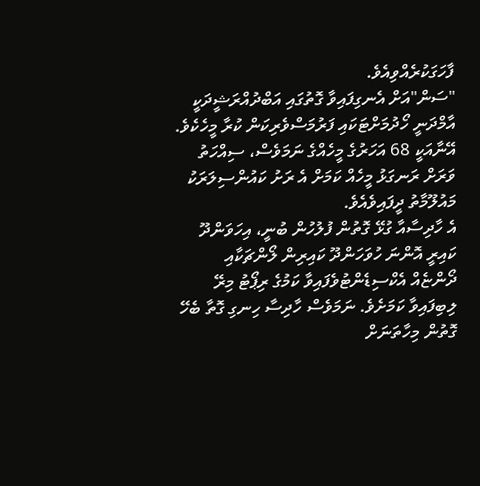ފާހަގަކުރެއްވިއެވެ.
"ސަން"އަށް އެނގިފައިވާ ގޮތުގައި އަބްދުއްރަޝީދަކީ އާމްދަނީ ހޯދުމަށްޓަކައި ފަރުމަސްވެރިކަން ކުރާ މީހެކެވެ. އޭނާއަކީ 68 އަހަރުގެ މީހެއްގެ ނަމަވެސް، ސިއްހަތު ވަރަށް ރަނގަޅު މީހެއް ކަމަށް އެ ރަށު ކައުންސިލަރަކު މައުލޫމާތު ދީފައިވެއެވެ.
އެ ހާދިސާއާ ގުޅޭ ގޮތުން ފުލުހުން ބުނީ، އިހަވަންދޫ ކައިރީ އޮންނަ ހުވަހަންދޫ ކައިރިން ލޯންޗަކާއި ދޯންޏެއް އެކްސިޑެންޓުވެފައިވާ ކަމުގެ ރިޕޯޓު މިރޭ ލިބިފައިވާ ކަމަށެވެ. ނަމަވެސް ހާދިސާ ހިނގި ގޮތާ ބެހޭ ގޮތުން މިހާތަނަށް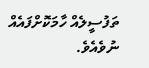ތަފުސީލެއް ހާމަކޮށްފައެއް ނުވެއެވެ.